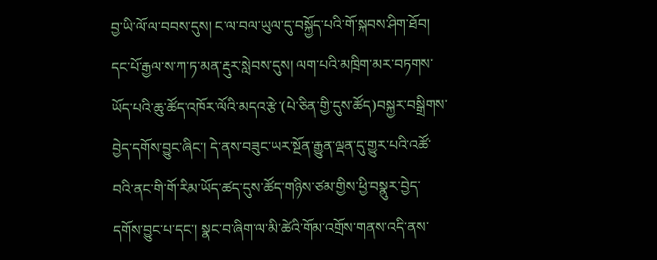བྱ་ཡི་ལོ་ལ་བབས་དུས། ང་ལ་བལ་ཡུལ་དུ་བསྐྱོད་པའི་གོ་སྐབས་ཤིག་ཐོབ། དང་པོ་རྒྱལ་ས་ཀ་ཏ་མན་རྡུར་སླེབས་དུས། ལག་པའི་མཁྲིག་མར་བཏགས་ཡོད་པའི་ཆུ་ཚོད་འཁོར་ལོའི་མདའ་རྩེ་(པེ་ཅིན་གྱི་དུས་ཚོད)བསྐྱར་བསྒྲིགས་བྱེད་དགོས་བྱུང་ཞིང་། དེ་ནས་བཟུང་ཡར་སྔོན་རྒྱུན་ལྡན་དུ་གྱུར་པའི་འཚོ་བའི་ནང་གི་གོ་རིམ་ཡོད་ཚད་དུས་ཚོད་གཉིས་ཙམ་གྱིས་ཕྱི་བསྣུར་བྱེད་དགོས་བྱུང་པ་དང་། སྣང་བ་ཞིག་ལ་མི་ཚེའི་གོམ་འགྲོས་གནས་འདི་ནས་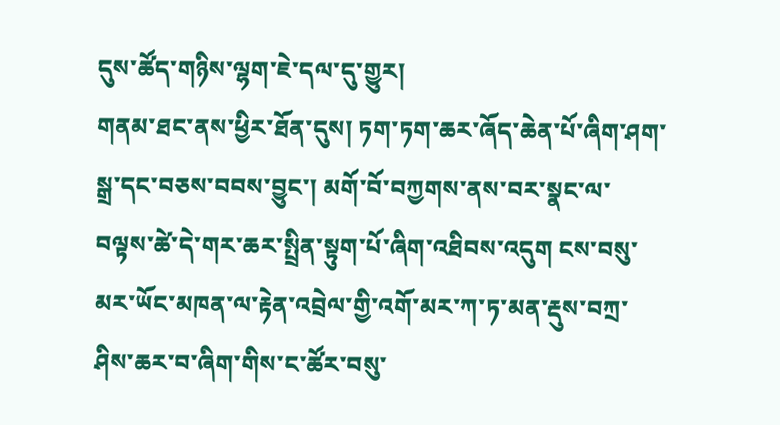དུས་ཚོད་གཉིས་ལྷག་ཇེ་དལ་དུ་གྱུར།
གནམ་ཐང་ནས་ཕྱིར་ཐོན་དུས། ཏག་ཏག་ཆར་ཞོད་ཆེན་པོ་ཞིག་ཤག་སྒྲ་དང་བཅས་བབས་བྱུང་། མགོ་བོ་བཀྱགས་ནས་བར་སྣང་ལ་བལྟས་ཚེ་དེ་གར་ཆར་སྤྲིན་སྟུག་པོ་ཞིག་འཐིབས་འདུག ངས་བསུ་མར་ཡོང་མཁན་ལ་རྟེན་འབྲེལ་གྱི་འགོ་མར་ཀ་ཏ་མན་རྡུས་བཀྲ་ཤིས་ཆར་བ་ཞིག་གིས་ང་ཚོར་བསུ་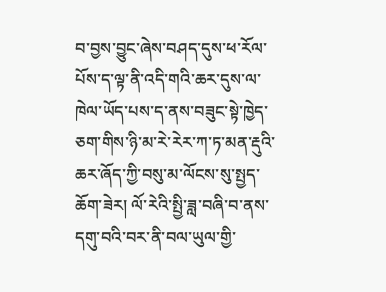བ་བྱས་བྱུང་ཞེས་བཤད་དུས་ཕ་རོལ་པོས་ད་ལྟ་ནི་འདི་གའི་ཆར་དུས་ལ་ཁེལ་ཡོད་པས་ད་ནས་བཟུང་སྟེ་ཁྱེད་ཅག་གིས་ཉི་མ་རེ་རེར་ཀ་ཏ་མན་རྡུའི་ཆར་ཞོད་ཀྱི་བསུ་མ་ལོངས་སུ་སྤྱད་ཆོག་ཟེར། ལོ་རེའི་སྤྱི་ཟླ་བཞི་བ་ནས་དགུ་བའི་བར་ནི་བལ་ཡུལ་གྱི་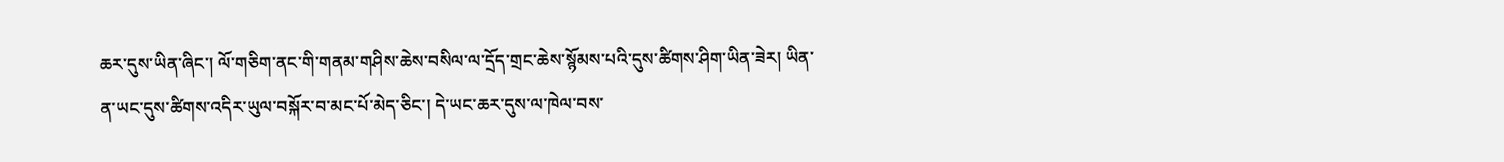ཆར་དུས་ཡིན་ཞིང་། ལོ་གཅིག་ནང་གི་གནམ་གཤིས་ཆེས་བསིལ་ལ་དྲོད་གྲང་ཆེས་སྙོམས་པའི་དུས་ཚིགས་ཤིག་ཡིན་ཟེར། ཡིན་ན་ཡང་དུས་ཚིགས་འདིར་ཡུལ་བསྐོར་བ་མང་པོ་མེད་ཅིང་། དེ་ཡང་ཆར་དུས་ལ་ཁེལ་བས་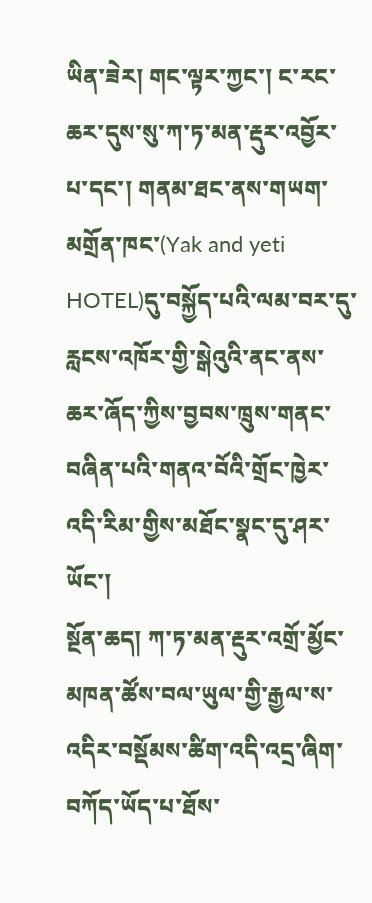ཡིན་ཟེར། གང་ལྟར་ཀྱང་། ང་རང་ཆར་དུས་སུ་ཀ་ཏ་མན་རྡུར་འབྱོར་པ་དང་། གནམ་ཐང་ནས་གཡག་མགྲོན་ཁང་(Yak and yeti HOTEL)དུ་བསྐྱོད་པའི་ལམ་བར་དུ་རླངས་འཁོར་གྱི་སྒེའུའི་ནང་ནས་ཆར་ཞོད་ཀྱིས་བྱབས་ཁྲུས་གནང་བཞིན་པའི་གནའ་བོའི་གྲོང་ཁྱེར་འདི་རིམ་གྱིས་མཐོང་སྣང་དུ་ཤར་ཡོང་།
སྔོན་ཆད། ཀ་ཏ་མན་རྡུར་འགྲོ་མྱོང་མཁན་ཚོས་བལ་ཡུལ་གྱི་རྒྱལ་ས་འདིར་བསྡོམས་ཚིག་འདི་འདྲ་ཞིག་བཀོད་ཡོད་པ་ཐོས་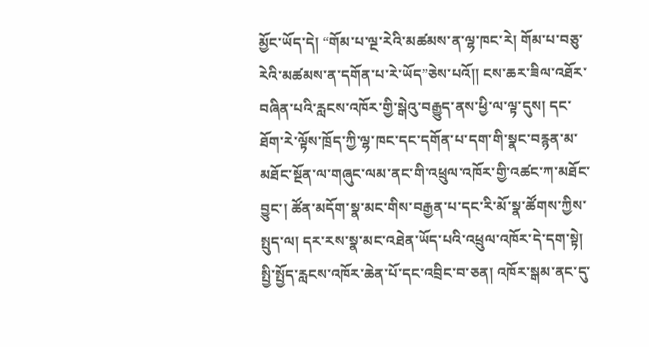མྱོང་ཡོད་དེ། “གོམ་པ་ལྔ་རེའི་མཚམས་ན་ལྷ་ཁང་རེ། གོམ་པ་བཅུ་རེའི་མཚམས་ན་དགོན་པ་རེ་ཡོད”ཅེས་པའོ།། ངས་ཆར་ཟིལ་འཐོར་བཞིན་པའི་རླངས་འཁོར་གྱི་སྒེའུ་བརྒྱུད་ནས་ཕྱི་ལ་ལྟ་དུས། དང་ཐོག་རེ་ལྟོས་ཁྲོད་ཀྱི་ལྷ་ཁང་དང་དགོན་པ་དག་གི་སྣང་བརྙན་མ་མཐོང་སྔོན་ལ་གཞུང་ལམ་ནང་གི་འཕྲུལ་འཁོར་གྱི་འཚང་ཀ་མཐོང་བྱུང་། ཚོན་མདོག་སྣ་མང་གིས་བརྒྱན་པ་དང་རི་མོ་སྣ་ཚོགས་ཀྱིས་སྤུད་ལ། དར་རས་སྣ་མང་འཐེན་ཡོད་པའི་འཕྲུལ་འཁོར་དེ་དག་སྟེ། སྤྱི་སྤྱོད་རླངས་འཁོར་ཆེན་པོ་དང་འབྲིང་བ་ཅན། འཁོར་སྒམ་ནང་དུ་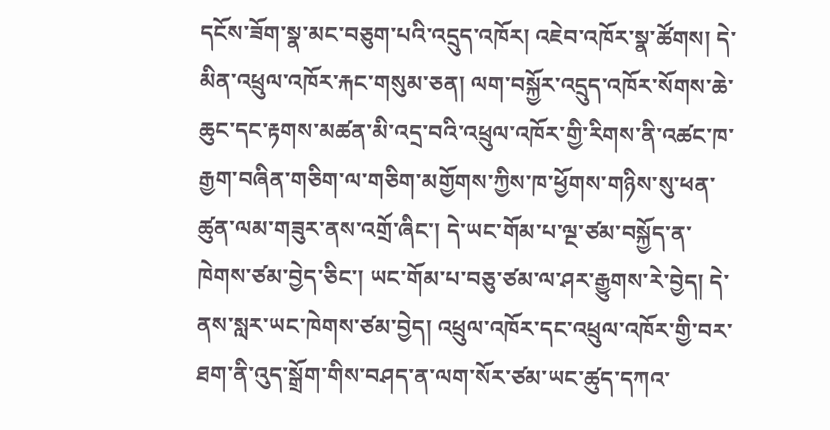དངོས་ཟོག་སྣ་མང་བཅུག་པའི་འདྲུད་འཁོར། འཇེབ་འཁོར་སྣ་ཚོགས། དེ་མིན་འཕྲུལ་འཁོར་རྐང་གསུམ་ཅན། ལག་བསྐྱོར་འདྲུད་འཁོར་སོགས་ཆེ་ཆུང་དང་རྟགས་མཚན་མི་འདྲ་བའི་འཕྲུལ་འཁོར་གྱི་རིགས་ནི་འཚང་ཁ་རྒྱག་བཞིན་གཅིག་ལ་གཅིག་མགྱོགས་ཀྱིས་ཁ་ཕྱོགས་གཉིས་སུ་ཕན་ཚུན་ལམ་གཟུར་ནས་འགྲོ་ཞིང་། དེ་ཡང་གོམ་པ་ལྔ་ཙམ་བསྐྱོད་ན་ཁེགས་ཙམ་བྱེད་ཅིང་། ཡང་གོམ་པ་བཅུ་ཙམ་ལ་ཤར་རྒྱུགས་རེ་བྱེད། དེ་ནས་སླར་ཡང་ཁེགས་ཙམ་བྱེད། འཕྲུལ་འཁོར་དང་འཕྲུལ་འཁོར་གྱི་བར་ཐག་ནི་འུད་སྒྲོག་གིས་བཤད་ན་ལག་སོར་ཙམ་ཡང་ཚུད་དཀའ་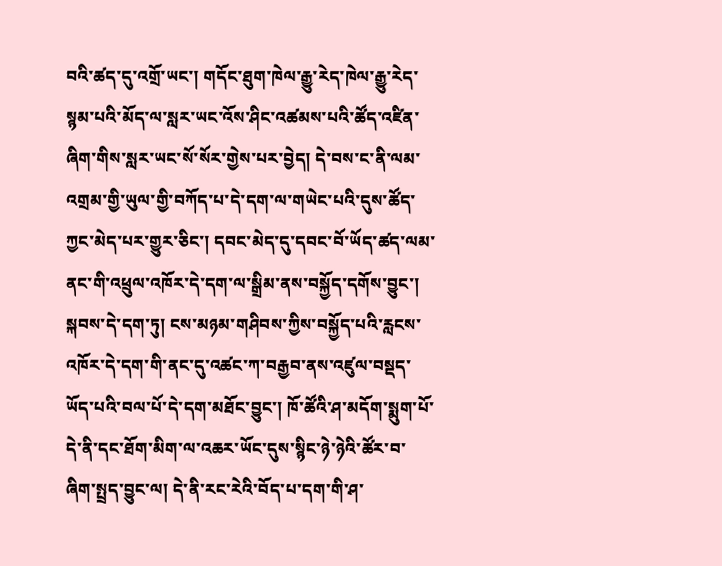བའི་ཚད་དུ་འགྲོ་ཡང་། གདོང་ཐུག་ཁེལ་རྒྱུ་རེད་ཁེལ་རྒྱུ་རེད་སྙམ་པའི་མོད་ལ་སླར་ཡང་འོས་ཤིང་འཚམས་པའི་ཚོད་འཛིན་ཞིག་གིས་སླར་ཡང་སོ་སོར་གྱེས་པར་བྱེད། དེ་བས་ང་ནི་ལམ་འགྲམ་གྱི་ཡུལ་གྱི་བཀོད་པ་དེ་དག་ལ་གཡེང་པའི་དུས་ཚོད་ཀྱང་མེད་པར་གྱུར་ཅིང་། དབང་མེད་དུ་དབང་བོ་ཡོད་ཚད་ལམ་ནང་གི་འཕྲུལ་འཁོར་དེ་དག་ལ་སྒྲིམ་ནས་བསྐྱོད་དགོས་བྱུང་།
སྐབས་དེ་དག་ཏུ། ངས་མཉམ་གཤིབས་ཀྱིས་བསྐྱོད་པའི་རླངས་འཁོར་དེ་དག་གི་ནང་དུ་འཚང་ཀ་བརྒྱབ་ནས་འཛུལ་བསྡད་ཡོད་པའི་བལ་པོ་དེ་དག་མཐོང་བྱུང་། ཁོ་ཚོའི་ཤ་མདོག་སྨུག་པོ་དེ་ནི་དང་ཐོག་མིག་ལ་འཆར་ཡོང་དུས་སྙིང་ཉེ་ཉེའི་ཚོར་བ་ཞིག་སྤྲད་བྱུང་ལ། དེ་ནི་རང་རེའི་བོད་པ་དག་གི་ཤ་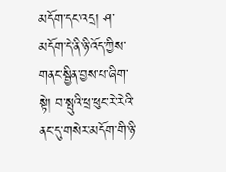མདོག་དང་འདྲ། ཤ་མདོག་དེ་ནི་ཉི་འོད་ཀྱིས་གནང་སྦྱིན་བྱས་པ་ཞིག་སྟེ། བ་སྤུའི་ཕྲ་ཕུང་རེ་རེའི་ནང་དུ་གསེར་མདོག་གི་ཉི་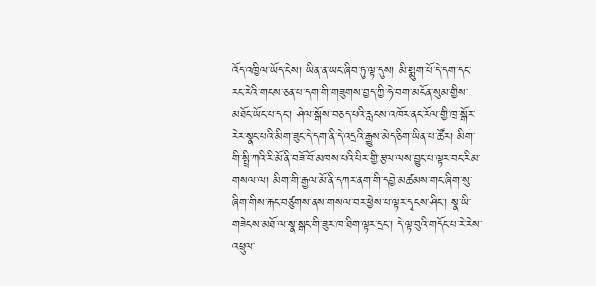འོད་འཁྱིལ་ཡོད་ངེས། ཡིན་ན་ཡང་ཞིབ་ཏུ་ལྟ་དུས། མི་སྨུག་པོ་དེ་དག་དང་རང་རེའི་གངས་ཅན་པ་དག་གི་གཟུགས་བྱད་ཀྱི་ཧེ་བག་མངོན་སུམ་གྱིས་མཐོང་ཡོང་པ་དང་། ཤེལ་སྒོས་བཅད་པའི་རླངས་འཁོར་ནང་རོལ་གྱི་ཁྲ་སྒོར་རེར་སྣང་པའི་མིག་ཟུང་དེ་དག་ནི་དེ་འདྲའི་རྒྱུས་མེད་ཅིག་ཡིན་པ་ཚོར། མིག་གི་སྤྲི་ཀའི་རི་མོ་ནི་བཟོ་བོ་མཁས་པའི་པིར་གྱི་རྩལ་ལས་བྱུང་པ་ལྟར་བང་རིམ་གསལ་ལ། མིག་གི་རྒྱལ་མོ་ནི་དཀར་ནག་གི་དབྱེ་མཚམས་གང་ཞིག་སུ་ཞིག་གིས་རྐང་བཙུགས་ནས་གསལ་བར་ཕྱེས་པ་ལྟར་དྭངས་ཤིང་། སྣ་ཡི་གཟེངས་མཐོ་ལ་སྣ་སྒང་གི་ཟུར་ཁ་ཐིག་ལྟར་དྲང་། དེ་ལྟ་བུའི་གདོང་པ་རེ་རེས་འཕྲུལ་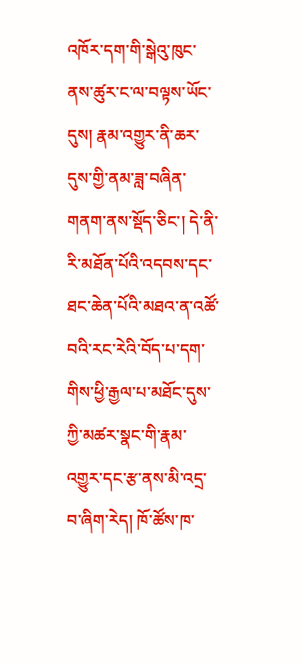འཁོར་དག་གི་སྒེའུ་ཁུང་ནས་ཚུར་ང་ལ་བལྟས་ཡོང་དུས། རྣམ་འགྱུར་ནི་ཆར་དུས་གྱི་ནམ་ཟླ་བཞིན་གནག་ནས་སྡོད་ཅིང་། དེ་ནི་རི་མཐོན་པོའི་འདབས་དང་ཐང་ཆེན་པོའི་མཐའ་ན་འཚོ་བའི་རང་རེའི་བོད་པ་དག་གིས་ཕྱི་རྒྱལ་པ་མཐོང་དུས་ཀྱི་མཚར་སྣང་གི་རྣམ་འགྱུར་དང་རྩ་ནས་མི་འདྲ་བ་ཞིག་རེད། ཁོ་ཚོས་ཁ་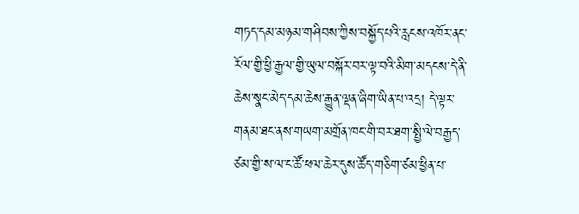གཏད་དམ་མཉམ་གཤིབས་ཀྱིས་བསྐྱོད་པའི་རླངས་འཁོར་ནང་རོལ་གྱི་ཕྱི་རྒྱལ་གྱི་ཡུལ་བསྐོར་བར་ལྟ་བའི་མིག་མདངས་དེ་ནི་ཆེས་སྣང་མེད་དམ་ཆེས་རྒྱུན་ལྡན་ཞིག་ཡིན་པ་འདྲ། དེ་ལྟར་གནམ་ཐང་ནས་གཡག་མགྲོན་ཁང་གི་བར་ཐག་སྤྱི་ལེ་བརྒྱད་ཙམ་གྱི་ས་ལ་ང་ཚོ་ཕལ་ཆེར་དུས་ཚོད་གཅིག་ཙམ་ཕྱིན་པ་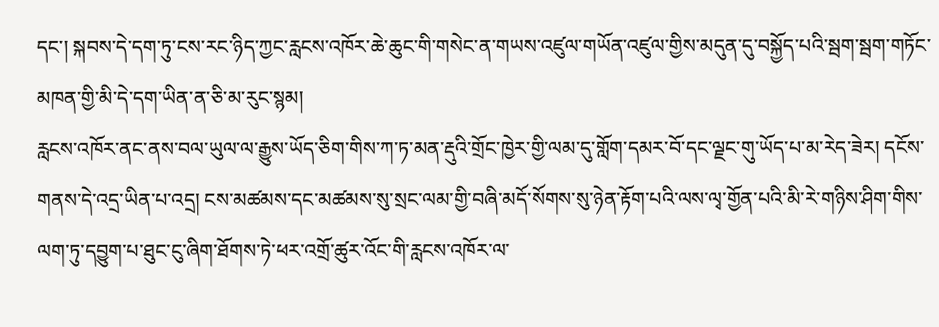དང་། སྐབས་དེ་དག་ཏུ་ངས་རང་ཉིད་ཀྱང་རླངས་འཁོར་ཆེ་ཆུང་གི་གསེང་ན་གཡས་འཛུལ་གཡོན་འཛུལ་གྱིས་མདུན་དུ་བསྐྱོད་པའི་སྦག་སྦག་གཏོང་མཁན་གྱི་མི་དེ་དག་ཡིན་ན་ཅི་མ་རུང་སྙམ།
རླངས་འཁོར་ནང་ནས་བལ་ཡུལ་ལ་རྒྱུས་ཡོད་ཅིག་གིས་ཀ་ཏ་མན་རྡུའི་གྲོང་ཁྱེར་གྱི་ལམ་དུ་གློག་དམར་བོ་དང་ལྗང་གུ་ཡོད་པ་མ་རེད་ཟེར། དངོས་གནས་དེ་འདྲ་ཡིན་པ་འདྲ། ངས་མཚམས་དང་མཚམས་སུ་སྲང་ལམ་གྱི་བཞི་མདོ་སོགས་སུ་ཉེན་རྟོག་པའི་ལས་ལྭ་གྱོན་པའི་མི་རེ་གཉིས་ཤིག་གིས་ལག་ཏུ་དབྱུག་པ་ཐུང་ངུ་ཞིག་ཐོགས་ཏེ་ཕར་འགྲོ་ཚུར་འོང་གི་རླངས་འཁོར་ལ་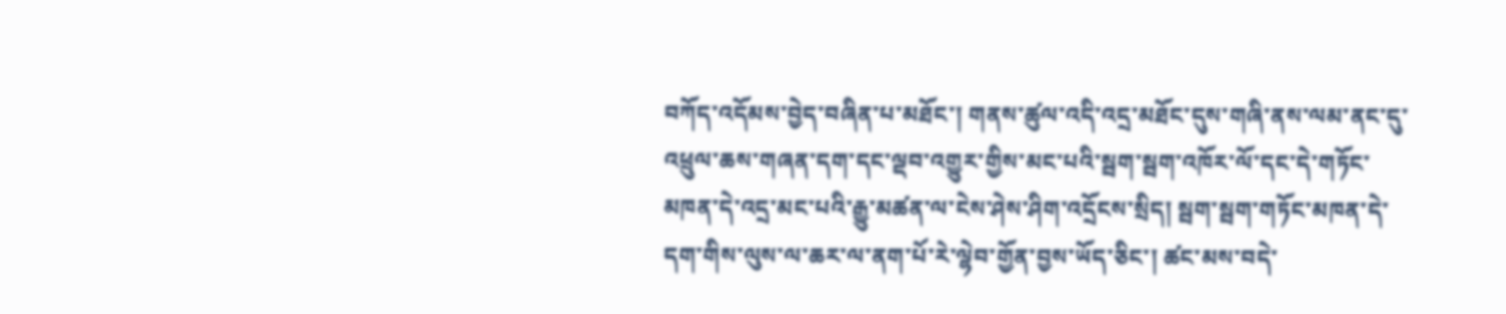བཀོད་འདོམས་བྱེད་བཞིན་པ་མཐོང་། གནས་ཚུལ་འདི་འདྲ་མཐོང་དུས་གཞི་ནས་ལམ་ནང་དུ་འཕྲུལ་ཆས་གཞན་དག་དང་ལྡབ་འགྱུར་གྱིས་མང་པའི་སྦག་སྦག་འཁོར་ལོ་དང་དེ་གཏོང་མཁན་དེ་འདྲ་མང་པའི་རྒྱུ་མཚན་ལ་ངེས་ཤེས་ཤིག་འདྲོངས་སྲིད། སྦག་སྦག་གཏོང་མཁན་དེ་དག་གིས་ལུས་ལ་ཆར་ལ་ནག་པོ་རེ་ལྷེབ་གྱོན་བྱས་ཡོད་ཅིང་། ཚང་མས་བདེ་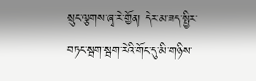སྲུང་ལྕགས་ཞྭ་རེ་གྱོན། དེར་མ་ཟད་སྤྱིར་བཏང་སྦག་སྦག་རེའི་གོང་དུ་མི་གཉིས་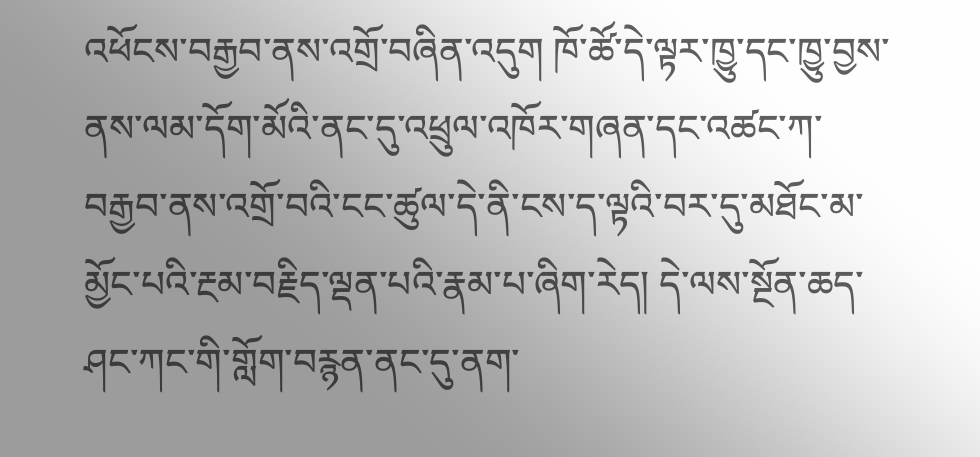འཕོངས་བརྒྱབ་ནས་འགྲོ་བཞིན་འདུག ཁོ་ཚོ་དེ་ལྟར་ཁྱུ་དང་ཁྱུ་བྱས་ནས་ལམ་དོག་མོའི་ནང་དུ་འཕྲུལ་འཁོར་གཞན་དང་འཚང་ཀ་བརྒྱབ་ནས་འགྲོ་བའི་ངང་ཚུལ་དེ་ནི་ངས་ད་ལྟའི་བར་དུ་མཐོང་མ་མྱོང་པའི་རྔམ་བརྗིད་ལྡན་པའི་རྣམ་པ་ཞིག་རེད། དེ་ལས་སྔོན་ཆད་ཤང་ཀང་གི་གློག་བརྙན་ནང་དུ་ནག་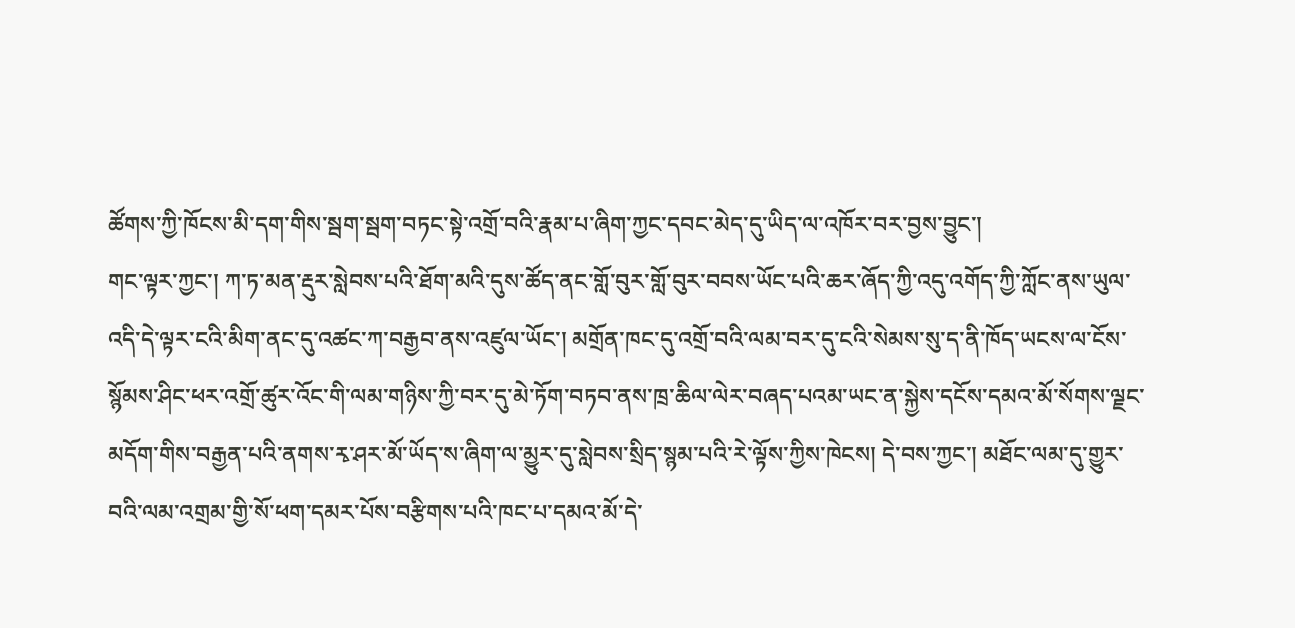ཚོགས་ཀྱི་ཁོངས་མི་དག་གིས་སྦག་སྦག་བཏང་སྟེ་འགྲོ་བའི་རྣམ་པ་ཞིག་ཀྱང་དབང་མེད་དུ་ཡིད་ལ་འཁོར་བར་བྱས་བྱུང་།
གང་ལྟར་ཀྱང་། ཀ་ཏ་མན་རྡུར་སླེབས་པའི་ཐོག་མའི་དུས་ཚོད་ནང་གློ་བུར་གློ་བུར་བབས་ཡོང་པའི་ཆར་ཞོད་ཀྱི་འདུ་འགོད་ཀྱི་ཀློང་ནས་ཡུལ་འདི་དེ་ལྟར་ངའི་མིག་ནང་དུ་འཚང་ཀ་བརྒྱབ་ནས་འཛུལ་ཡོང་། མགྲོན་ཁང་དུ་འགྲོ་བའི་ལམ་བར་དུ་ངའི་སེམས་སུ་ད་ནི་ཁོད་ཡངས་ལ་ངོས་སྙོམས་ཤིང་ཕར་འགྲོ་ཚུར་འོང་གི་ལམ་གཉིས་ཀྱི་བར་དུ་མེ་ཏོག་བཏབ་ནས་ཁྲ་ཆིལ་ལེར་བཞད་པའམ་ཡང་ན་སྐྱེས་དངོས་དམའ་མོ་སོགས་ལྗང་མདོག་གིས་བརྒྱན་པའི་ནགས་རྭ་ཤར་མོ་ཡོད་ས་ཞིག་ལ་མྱུར་དུ་སླེབས་སྲིད་སྙམ་པའི་རེ་ལྟོས་ཀྱིས་ཁེངས། དེ་བས་ཀྱང་། མཐོང་ལམ་དུ་གྱུར་བའི་ལམ་འགྲམ་གྱི་སོ་ཕག་དམར་པོས་བརྩིགས་པའི་ཁང་པ་དམའ་མོ་དེ་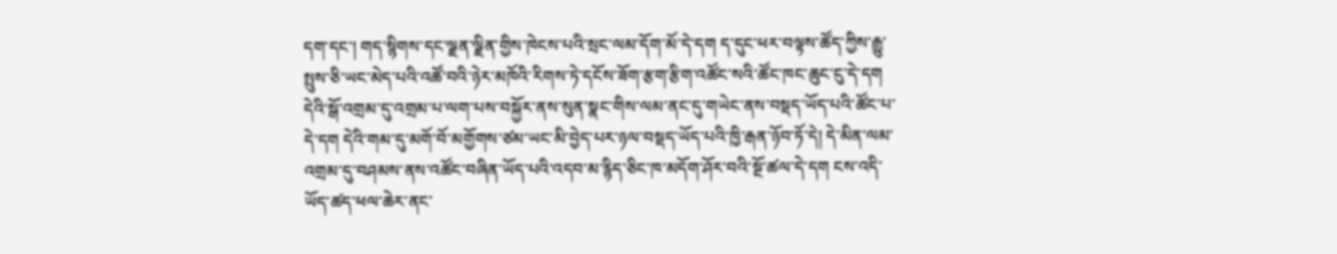དག་དང་། གད་སྙིགས་དང་ལྗན་ལྗིན་གྱིས་ཁེངས་པའི་སྲང་ལམ་དོག་མོ་དེ་དག ད་དུང་ཕར་བལྟས་ཚོད་ཀྱིས་རྒྱུ་སྤུས་ཅི་ཡང་མེད་པའི་འཚོ་བའི་ཉེར་མཁོའི་རིགས་ཏེ་དངོས་ཟོག་རྩག་རྩིག་འཚོང་སའི་ཚོང་ཁང་ཆུང་ངུ་དེ་དག དེའི་སྒོ་འགྲམ་དུ་འགྲམ་པ་ལག་པས་བསྐྱོར་ནས་སུན་སྣང་གིས་ལམ་ནང་དུ་གཡེང་ནས་བསྡད་ཡོད་པའི་ཚོང་པ་དེ་དག དེའི་གམ་དུ་མགོ་བོ་མགྱོགས་ཙམ་ཡང་མི་བྱེད་པར་ཉལ་བསྡད་ཡོད་པའི་ཁྱི་རྒན་ཉོབ་ཏོ་དེ། དེ་མིན་ལམ་འགྲམ་དུ་བཤམས་ནས་འཚོང་བཞིན་ཡོད་པའི་འདབ་མ་རྙིད་ཅིང་ཁ་མདོག་ཤོར་བའི་སྔོ་ཚལ་དེ་དག ངས་འདི་ཡོད་ཚད་ཕལ་ཆེར་ནང་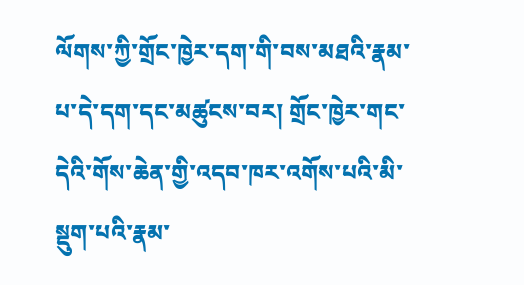ལོགས་ཀྱི་གྲོང་ཁྱེར་དག་གི་བས་མཐའི་རྣམ་པ་དེ་དག་དང་མཚུངས་བར། གྲོང་ཁྱེར་གང་དེའི་གོས་ཆེན་གྱི་འདབ་ཁར་འགོས་པའི་མི་སྡུག་པའི་རྣམ་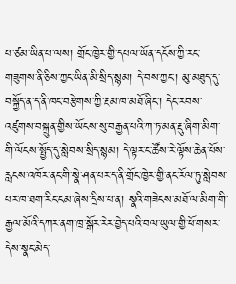པ་ཙམ་ཡིན་པ་ལས། གྲོང་ཁྱེར་གྱི་དཔལ་ཡོན་དངོས་ཀྱི་རང་གཟུགས་ནི་ཅིས་ཀྱང་ཡིན་མི་སྲིད་སྙམ། དེ་བས་ཀྱང་། མུ་མཐུད་དུ་བསྐྱོད་ན་ད་ནི་ཁང་བརྩེགས་ཀྱི་རྔམ་ཁ་མཐོ་ཞིང་། དེང་རབས་འཛུགས་བསྐྲུན་གྱིས་ཡོངས་སུ་བརྒྱན་པའི་ཀ་ཏ་མན་རྡུ་ཞིག་མིག་གི་ལོངས་སྤྱོད་དུ་སླེབས་སྲིད་སྙམ། དེ་ལྟར་ང་ཚོས་རེ་ལྟོས་ཆེན་པོས་རླངས་འཁོར་ནང་གི་སྣེ་ཤན་པར་ད་ནི་གྲོང་ཁྱེར་གྱི་ནང་རོལ་ཏུ་སླེབས་པར་ཁ་ཐག་རིང་ངམ་ཞེས་དྲིས་པ་ན། སྣའི་གཟེངས་མཐོ་ལ་མིག་གི་རྒྱལ་མོའི་དཀར་ནག་ཁྲ་སྒོར་རེར་བྱེད་པའི་བལ་ཡུལ་གྱི་ཕོ་གསར་དེས་སྣང་མེད་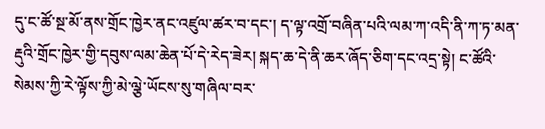དུ་ང་ཚོ་སྔ་མོ་ནས་གྲོང་ཁྱེར་ནང་འཛུལ་ཚར་བ་དང་། ད་ལྟ་འགྲོ་བཞིན་པའི་ལམ་ཀ་འདི་ནི་ཀ་ཏ་མན་རྡུའི་གྲོང་ཁྱེར་གྱི་དབུས་ལམ་ཆེན་པོ་དེ་རེད་ཟེར། སྐད་ཆ་དེ་ནི་ཆར་ཞོད་ཅིག་དང་འདྲ་སྟེ། ང་ཚོའི་སེམས་ཀྱི་རེ་ལྟོས་ཀྱི་མེ་ལྕེ་ཡོངས་སུ་གཞིལ་བར་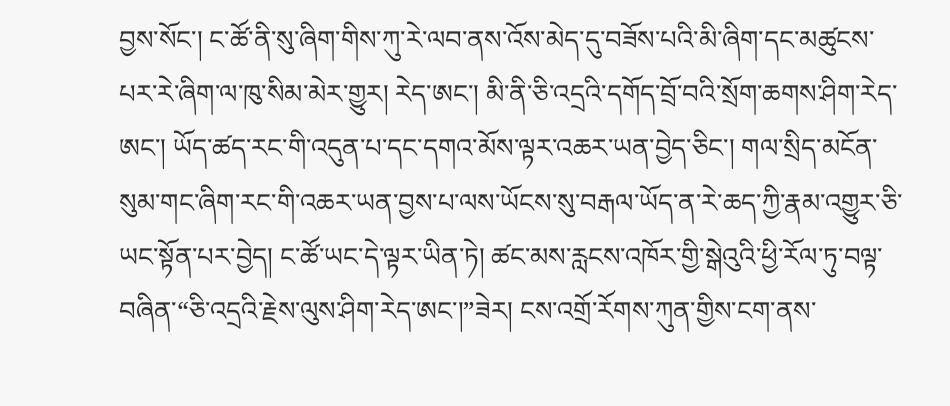བྱས་སོང་། ང་ཚོ་ནི་སུ་ཞིག་གིས་ཀུ་རེ་ལབ་ནས་འོས་མེད་དུ་བཟོས་པའི་མི་ཞིག་དང་མཚུངས་པར་རེ་ཞིག་ལ་ཁུ་སིམ་མེར་གྱུར། རེད་ཨང་། མི་ནི་ཅི་འདྲའི་དགོད་བྲོ་བའི་སྲོག་ཆགས་ཤིག་རེད་ཨང་། ཡོད་ཚད་རང་གི་འདུན་པ་དང་དགའ་མོས་ལྟར་འཆར་ཡན་བྱེད་ཅིང་། གལ་སྲིད་མངོན་སུམ་གང་ཞིག་རང་གི་འཆར་ཡན་བྱས་པ་ལས་ཡོངས་སུ་བརྒལ་ཡོད་ན་རེ་ཆད་ཀྱི་རྣམ་འགྱུར་ཅི་ཡང་སྟོན་པར་བྱེད། ང་ཚོ་ཡང་དེ་ལྟར་ཡིན་ཏེ། ཚང་མས་རླངས་འཁོར་གྱི་སྒེའུའི་ཕྱི་རོལ་ཏུ་བལྟ་བཞིན་“ཅི་འདྲའི་རྗེས་ལུས་ཤིག་རེད་ཨང་།”ཟེར། ངས་འགྲོ་རོགས་ཀུན་གྱིས་ངག་ནས་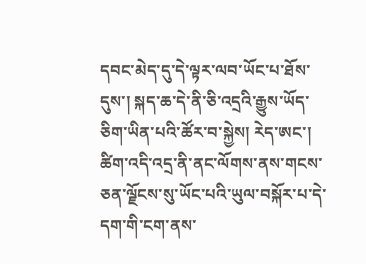དབང་མེད་དུ་དེ་ལྟར་ལབ་ཡོང་པ་ཐོས་དུས་། སྐད་ཆ་དེ་ནི་ཅི་འདྲའི་རྒྱུས་ཡོད་ཅིག་ཡིན་པའི་ཚོར་བ་སྐྱེས། རེད་ཨང་། ཚིག་འདི་འདྲ་ནི་ནང་ལོགས་ནས་གངས་ཅན་ལྗོངས་སུ་ཡོང་པའི་ཡུལ་བསྐོར་པ་དེ་དག་གི་ངག་ནས་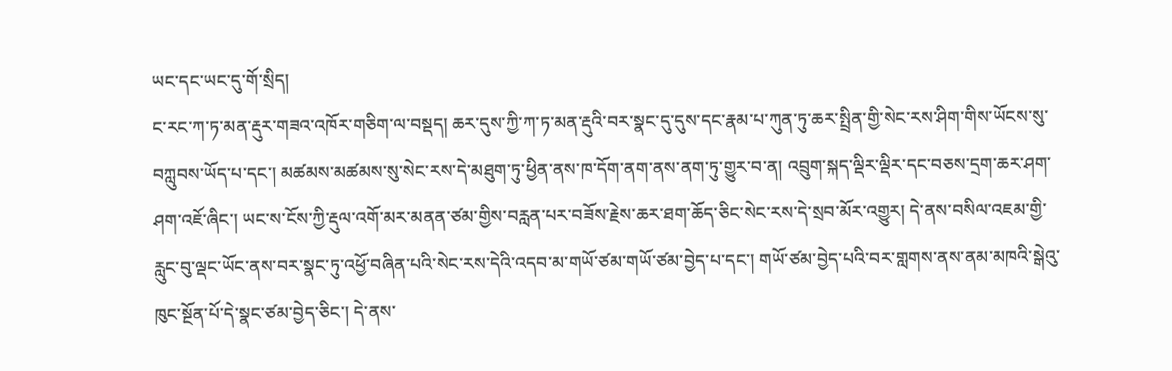ཡང་དང་ཡང་དུ་གོ་སྲིད།
ང་རང་ཀ་ཏ་མན་རྡུར་གཟའ་འཁོར་གཅིག་ལ་བསྡད། ཆར་དུས་ཀྱི་ཀ་ཏ་མན་རྡུའི་བར་སྣང་དུ་དུས་དང་རྣམ་པ་ཀུན་ཏུ་ཆར་སྤྲིན་གྱི་སེང་རས་ཤིག་གིས་ཡོངས་སུ་བཀླུབས་ཡོད་པ་དང་། མཚམས་མཚམས་སུ་སེང་རས་དེ་མཐུག་ཏུ་ཕྱིན་ནས་ཁ་དོག་ནག་ནས་ནག་ཏུ་གྱུར་བ་ན། འབྲུག་སྐད་ལྡིར་ལྡིར་དང་བཅས་དྲག་ཆར་ཤག་ཤག་འཇོ་ཞིང་། ཡང་ས་ངོས་ཀྱི་རྡུལ་འགོ་མར་མནན་ཙམ་གྱིས་བརླན་པར་བཟོས་རྗེས་ཆར་ཐག་ཆོད་ཅིང་སེང་རས་དེ་སྲབ་མོར་འགྱུར། དེ་ནས་བསིལ་འཇམ་གྱི་རླུང་བུ་ལྡང་ཡོང་ནས་བར་སྣང་ཏུ་འཕྱོ་བཞིན་པའི་སེང་རས་དེའི་འདབ་མ་གཡོ་ཙམ་གཡོ་ཙམ་བྱེད་པ་དང་། གཡོ་ཙམ་བྱེད་པའི་བར་གླགས་ནས་ནམ་མཁའི་སྒེའུ་ཁུང་སྔོན་པོ་དེ་སྣང་ཙམ་བྱེད་ཅིང་། དེ་ནས་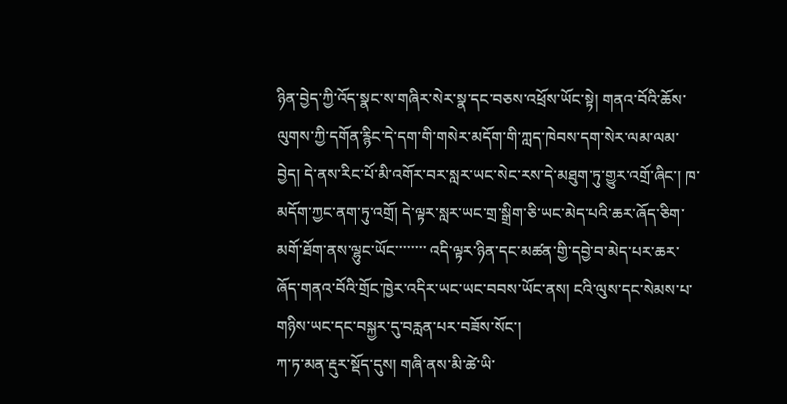ཉིན་བྱེད་ཀྱི་འོད་སྣང་ས་གཞིར་སེར་སྣ་དང་བཅས་འཕྲོས་ཡོང་སྟེ། གནའ་བོའི་ཆོས་ལུགས་ཀྱི་དགོན་རྙིང་དེ་དག་གི་གསེར་མདོག་གི་ཀླད་ཁེབས་དག་སེར་ལམ་ལམ་བྱེད། དེ་ནས་རིང་པོ་མི་འགོར་བར་སླར་ཡང་སེང་རས་དེ་མཐུག་ཏུ་གྱུར་འགྲོ་ཞིང་། ཁ་མདོག་ཀྱང་ནག་ཏུ་འགྲོ། དེ་ལྟར་སླར་ཡང་གྲ་སྒྲིག་ཅི་ཡང་མེད་པའི་ཆར་ཞོད་ཅིག་མགོ་ཐོག་ནས་ལྷུང་ཡོང་་་་་་་་ འདི་ལྟར་ཉིན་དང་མཚན་གྱི་དབྱེ་བ་མེད་པར་ཆར་ཞོད་གནའ་བོའི་གྲོང་ཁྱེར་འདིར་ཡང་ཡང་བབས་ཡོང་ནས། ངའི་ལུས་དང་སེམས་པ་གཉིས་ཡང་དང་བསྐྱར་དུ་བརླན་པར་བཟོས་སོང་།
ཀ་ཏ་མན་རྡུར་སྡོད་དུས། གཞི་ནས་མི་ཚེ་ཡི་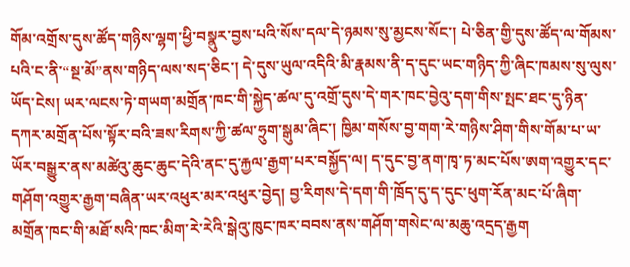གོམ་འགྲོས་དུས་ཚོད་གཉིས་ལྷག་ཕྱི་བསྣུར་བྱས་པའི་སོས་དལ་དེ་ཉམས་སུ་མྱངས་སོང་། པེ་ཅིན་གྱི་དུས་ཚོད་ལ་གོམས་པའི་ང་ནི་“སྔ་མོ”ནས་གཉིད་ལས་སད་ཅིང་། དེ་དུས་ཡུལ་འདིའི་མི་རྣམས་ནི་ད་དུང་ཡང་གཉིད་ཀྱི་ཞིང་ཁམས་སུ་ལུས་ཡོད་ངེས། ཡར་ལངས་ཏེ་གཡག་མགྲོན་ཁང་གི་སྐྱེད་ཚལ་དུ་འགྲོ་དུས་དེ་གར་ཁང་བྱེའུ་དག་གིས་སྤང་ཐང་དུ་ཉིན་དཀར་མགྲོན་པོས་སྟོར་བའི་ཟས་རིགས་ཀྱི་ཚལ་ཧྲུག་སྒུམ་ཞིང་། ཁྱིམ་གསོས་བྱ་གག་རེ་གཉིས་ཤིག་གིས་གོམ་པ་ཡ་ཡོར་བསྒྱུར་ནས་མཚེའུ་ཆུང་ཆུང་དེའི་ནང་དུ་རྐྱལ་རྒྱག་པར་བསྐྱོད་ལ། ད་དུང་བྱ་ནག་ཁྭ་ཏ་མང་པོས་ཨག་འགྱུར་དང་གཤོག་འགྱུར་རྒྱག་བཞིན་ཡར་འཕུར་མར་འཕུར་བྱེད། བྱ་རིགས་དེ་དག་གི་ཁྲོད་དུ་ད་དུང་ཕུག་རོན་མང་པོ་ཞིག་མགྲོན་ཁང་གི་མཐོ་སའི་ཁང་མིག་རེ་རེའི་སྒེའུ་ཁུང་ཁར་བབས་ནས་གཤོག་གསེང་ལ་མཆུ་འདྲད་རྒྱག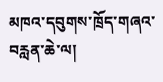མཁའ་དབུགས་ཁྲོད་གཞའ་བརླན་ཆེ་ལ།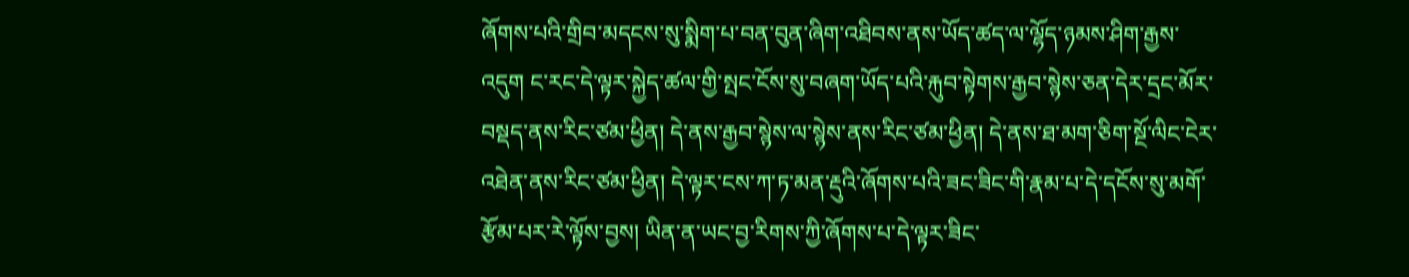ཞོགས་པའི་གྲིབ་མདངས་སུ་སྨིག་པ་བན་བུན་ཞིག་འཐིབས་ནས་ཡོད་ཚད་ལ་ལྷོད་ཉམས་ཤིག་རྒྱས་འདུག ང་རང་དེ་ལྟར་སྐྱེད་ཚལ་གྱི་སྤང་ངོས་སུ་བཞག་ཡོད་པའི་རྐུབ་སྟེགས་རྒྱབ་སྙེས་ཅན་དེར་དྲང་མོར་བསྡད་ནས་རིང་ཙམ་ཕྱིན། དེ་ནས་རྒྱབ་སྙེས་ལ་སྙེས་ནས་རིང་ཙམ་ཕྱིན། དེ་ནས་ཐ་མག་ཅིག་སྔོ་ལིང་ངེར་འཐེན་ནས་རིང་ཙམ་ཕྱིན། དེ་ལྟར་ངས་ཀ་ཏ་མན་རྡུའི་ཞོགས་པའི་ཟང་ཟིང་གི་རྣམ་པ་དེ་དངོས་སུ་མགོ་རྩོམ་པར་རེ་ལྟོས་བྱས། ཡིན་ན་ཡང་བྱ་རིགས་ཀྱི་ཞོགས་པ་དེ་ལྟར་ཟིང་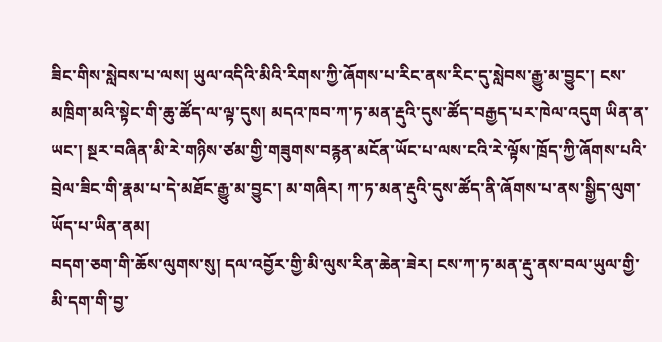ཟིང་གིས་སླེབས་པ་ལས། ཡུལ་འདིའི་མིའི་རིགས་ཀྱི་ཞོགས་པ་རིང་ནས་རིང་དུ་སླེབས་རྒྱུ་མ་བྱུང་། ངས་མཁྲིག་མའི་སྟེང་གི་ཆུ་ཚོད་ལ་ལྟ་དུས། མདའ་ཁབ་ཀ་ཏ་མན་རྡུའི་དུས་ཚོད་བརྒྱད་པར་ཁེལ་འདུག ཡིན་ན་ཡང་། སྔར་བཞིན་མི་རེ་གཉིས་ཙམ་གྱི་གཟུགས་བརྙན་མངོན་ཡོང་པ་ལས་ངའི་རེ་ལྟོས་ཁྲོད་ཀྱི་ཞོགས་པའི་བྲེལ་ཟིང་གི་རྣམ་པ་དེ་མཐོང་རྒྱུ་མ་བྱུང་། མ་གཞིར། ཀ་ཏ་མན་རྡུའི་དུས་ཚོད་ནི་ཞོགས་པ་ནས་སྒྱིད་ལུག་ཡོད་པ་ཡིན་ནམ།
བདག་ཅག་གི་ཆོས་ལུགས་སུ། དལ་འབྱོར་གྱི་མི་ལུས་རིན་ཆེན་ཟེར། ངས་ཀ་ཏ་མན་རྡུ་ནས་བལ་ཡུལ་གྱི་མི་དག་གི་བྱ་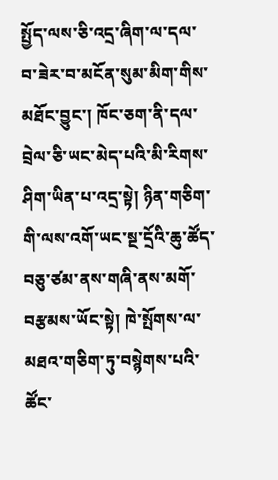སྤྱོད་ལས་ཅི་འདྲ་ཞིག་ལ་དལ་བ་ཟེར་བ་མངོན་སུམ་མིག་གིས་མཐོང་བྱུང་། ཁོང་ཅག་ནི་དལ་བྲེལ་ཅི་ཡང་མེད་པའི་མི་རིགས་ཤིག་ཡིན་པ་འདྲ་སྟེ། ཉིན་གཅིག་གི་ལས་འགོ་ཡང་སྔ་དྲོའི་ཆུ་ཚོད་བཅུ་ཙམ་ནས་གཞི་ནས་མགོ་བརྩམས་ཡོང་སྟེ། ཁེ་སྤོགས་ལ་མཐའ་གཅིག་ཏུ་བསྙེགས་པའི་ཚོང་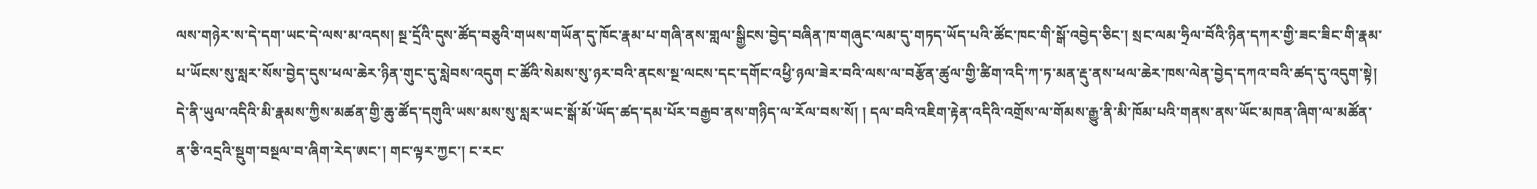ལས་གཉེར་ས་དེ་དག་ཡང་དེ་ལས་མ་འདས། སྔ་དྲོའི་དུས་ཚོད་བཅུའི་གཡས་གཡོན་དུ་ཁོང་རྣམ་པ་གཞི་ནས་གླལ་སྒྱིངས་བྱེད་བཞིན་ཁ་གཞུང་ལམ་དུ་གཏད་ཡོད་པའི་ཚོང་ཁང་གི་སྒོ་འབྱེད་ཅིང་། སྲང་ལམ་ཧྲིལ་བོའི་ཉིན་དཀར་གྱི་ཟང་ཟིང་གི་རྣམ་པ་ཡོངས་སུ་སླར་སོས་བྱེད་དུས་ཕལ་ཆེར་ཉིན་གུང་དུ་སླེབས་འདུག ང་ཚོའི་སེམས་སུ་ཉར་བའི་ནངས་སྔ་ལངས་དང་དགོང་འཕྱི་ཉལ་ཟེར་བའི་ལས་ལ་བརྩོན་ཚུལ་གྱི་ཚིག་འདི་ཀ་ཏ་མན་རྡུ་ནས་ཕལ་ཆེར་ཁས་ལེན་བྱེད་དཀའ་བའི་ཚད་དུ་འདུག་སྟེ། དེ་ནི་ཡུལ་འདིའི་མི་རྣམས་ཀྱིས་མཚན་གྱི་ཆུ་ཚོད་དགུའི་ཡས་མས་སུ་སླར་ཡང་སྒོ་མོ་ཡོད་ཚད་དམ་པོར་བརྒྱབ་ནས་གཉིད་ལ་རོལ་བས་སོ། ། དལ་བའི་འཇིག་རྟེན་འདིའི་འགྲོས་ལ་གོམས་རྒྱུ་ནི་མི་ཁོམ་པའི་གནས་ནས་ཡོང་མཁན་ཞིག་ལ་མཚོན་ན་ཅི་འདྲའི་སྡུག་བསྔལ་བ་ཞིག་རེད་ཨང་། གང་ལྟར་ཀྱང་། ང་རང་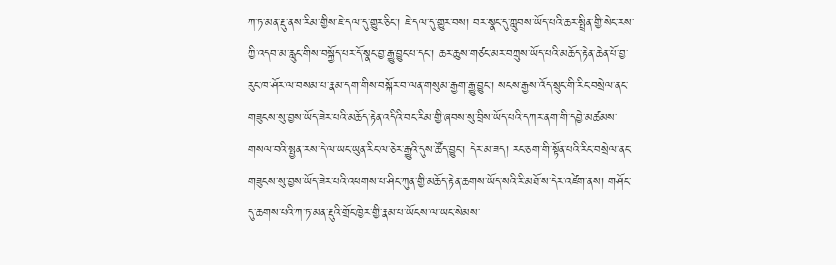ཀ་ཏ་མན་རྡུ་ནས་རིམ་གྱིས་ཇེ་དལ་དུ་གྱུར་ཅིང་། ཇེ་དལ་དུ་གྱུར་བས། བར་སྣང་དུ་ཀླུབས་ཡོད་པའི་ཆར་སྤྲིན་གྱི་སེང་རས་ཀྱི་འདབ་མ་རླུང་གིས་བསྐྱོད་པར་དོ་སྣང་བྱ་རྒྱུ་བྱུང་པ་དང་། ཆར་ཆུས་གཙང་མར་བཀྲུས་ཡོད་པའི་མཆོད་རྟེན་ཆེན་པོ་བྱ་རུང་ཁ་ཤོར་ལ་བསམ་པ་རྣམ་དག་གིས་བསྐོར་བ་ལན་གསུམ་རྒྱག་རྒྱུ་བྱུང་། སངས་རྒྱས་འོད་སྲུང་གི་རིང་བསྲེལ་ནང་གཟུངས་སུ་བྱས་ཡོད་ཟེར་པའི་མཆོད་རྟེན་འདིའི་བང་རིམ་གྱི་ཞབས་སུ་བྲིས་ཡོད་པའི་དཀར་ནག་གི་དབྱེ་མཚམས་གསལ་བའི་སྤྱན་རས་དེ་ལ་ཡང་ཡུན་རིང་ལ་ཅེར་རྒྱུའི་དུས་ཚོད་བྱུང་། དེར་མ་ཟད། རང་ཅག་གི་སྟོན་པའི་རིང་བསྲེལ་ནང་གཟུངས་སུ་བྱས་ཡོད་ཟེར་པའི་འཕགས་པ་ཤིང་ཀུན་གྱི་མཆོད་རྟེན་ཆགས་ཡོད་སའི་རི་མཐོ་ས་དེར་འཛེག་ནས། གཤོང་དུ་ཆགས་པའི་ཀ་ཏ་མན་རྡུའི་གྲོང་ཁྱེར་གྱི་རྣམ་པ་ཡོངས་ལ་ཡང་སེམས་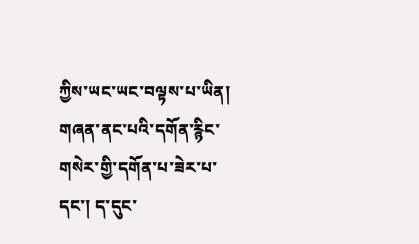ཀྱིས་ཡང་ཡང་བལྟས་པ་ཡིན། གཞན་ནང་པའི་དགོན་རྙིང་གསེར་གྱི་དགོན་པ་ཟེར་པ་དང་། ད་དུང་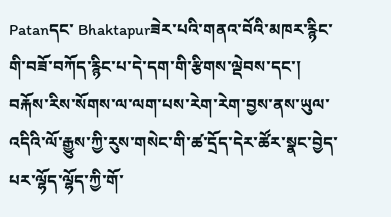Patanདང་ Bhaktapurཟེར་པའི་གནའ་བོའི་མཁར་རྙིང་གི་བཟོ་བཀོད་རྙིང་པ་དེ་དག་གི་རྩིགས་ལྡེབས་དང་། བརྐོས་རིས་སོགས་ལ་ལག་པས་རེག་རེག་བྱས་ནས་ཡུལ་འདིའི་ལོ་རྒྱུས་ཀྱི་རུས་གསེང་གི་ཚ་དྲོད་དེར་ཚོར་སྣང་བྱེད་པར་ལྷོད་ལྷོད་ཀྱི་གོ་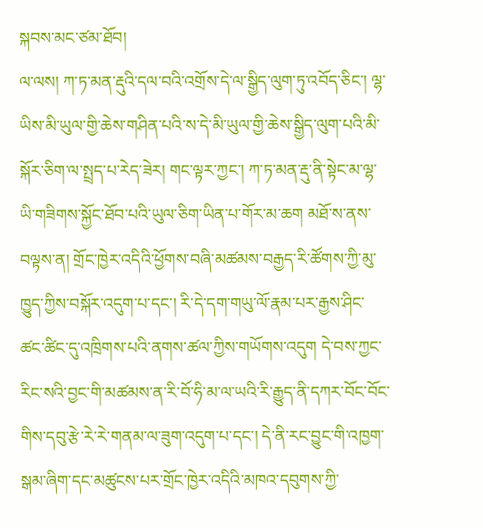སྐབས་མང་ཙམ་ཐོབ།
ལ་ལས། ཀ་ཏ་མན་རྡུའི་དལ་བའི་འགྲོས་དེ་ལ་སྒྱིད་ལུག་ཏུ་འབོད་ཅིང་། ལྷ་ཡིས་མི་ཡུལ་གྱི་ཆེས་གཤིན་པའི་ས་དེ་མི་ཡུལ་གྱི་ཆེས་སྒྱིད་ལུག་པའི་མི་སྐོར་ཅིག་ལ་སྤྲད་པ་རེད་ཟེར། གང་ལྟར་ཀྱང་། ཀ་ཏ་མན་རྡུ་ནི་སྟེང་མ་ལྷ་ཡི་གཟིགས་སྐྱོང་ཐོབ་པའི་ཡུལ་ཅིག་ཡིན་པ་གོར་མ་ཆག མཐོ་ས་ནས་བལྟས་ན། གྲོང་ཁྱེར་འདིའི་ཕྱོགས་བཞི་མཚམས་བརྒྱད་རི་ཚོགས་ཀྱི་མུ་ཁྱུད་ཀྱིས་བསྐོར་འདུག་པ་དང་། རི་དེ་དག་གཡུ་ལོ་རྣམ་པར་རྒྱས་ཤིང་ཚང་ཚིང་དུ་འཁྲིགས་པའི་ནགས་ཚལ་ཀྱིས་གཡོགས་འདུག དེ་བས་ཀྱང་རིང་སའི་བྱང་གི་མཚམས་ན་རི་བོ་ཧི་མ་ལ་ཡའི་རི་རྒྱུད་ནི་དཀར་བོང་བོང་གིས་དབུ་རྩེ་རེ་རེ་གནམ་ལ་ཟུག་འདུག་པ་དང་། དེ་ནི་རང་བྱུང་གི་འཁྱག་སྒམ་ཞིག་དང་མཚུངས་པར་གྲོང་ཁྱེར་འདིའི་མཁའ་དབུགས་ཀྱི་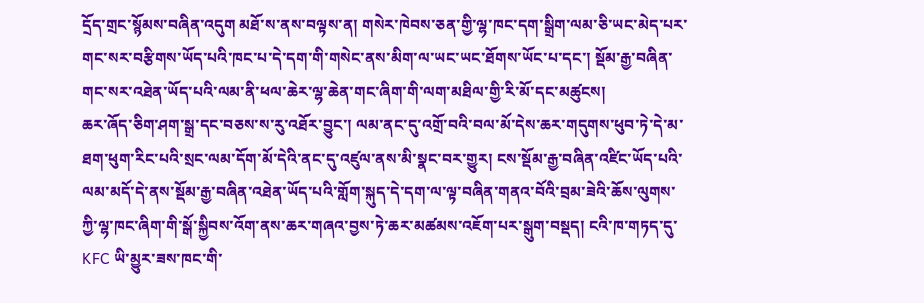དྲོད་གྲང་སྙོམས་བཞིན་འདུག མཐོ་ས་ནས་བལྟས་ན། གསེར་ཁེབས་ཅན་གྱི་ལྷ་ཁང་དག་སྒྲིག་ལམ་ཅི་ཡང་མེད་པར་གང་སར་བརྩིགས་ཡོད་པའི་ཁང་པ་དེ་དག་གི་གསེང་ནས་མིག་ལ་ཡང་ཡང་ཐོགས་ཡོང་པ་དང་། སྡོམ་རྒྱ་བཞིན་གང་སར་འཐེན་ཡོད་པའི་ལམ་ནི་ཕལ་ཆེར་ལྷ་ཆེན་གང་ཞིག་གི་ལག་མཐིལ་གྱི་རི་མོ་དང་མཚུངས།
ཆར་ཞོད་ཅིག་ཤག་སྒྲ་དང་བཅས་ས་རུ་འཐོར་བྱུང་། ལམ་ནང་དུ་འགྲོ་བའི་བལ་མོ་དེས་ཆར་གདུགས་ཕུབ་ཏེ་དེ་མ་ཐག་ཕུག་རིང་པའི་སྲང་ལམ་དོག་མོ་དེའི་ནང་དུ་འཛུལ་ནས་མི་སྣང་བར་གྱུར། ངས་སྡོམ་རྒྱ་བཞིན་འཛིང་ཡོད་པའི་ལམ་མདོ་དེ་ནས་སྡོམ་རྒྱ་བཞིན་འཐེན་ཡོད་པའི་གློག་སྐུད་དེ་དག་ལ་ལྟ་བཞིན་གནའ་བོའི་བྲམ་ཟེའི་ཆོས་ལུགས་ཀྱི་ལྷ་ཁང་ཞིག་གི་སྒོ་སྐྱིབས་འོག་ནས་ཆར་གཞའ་བྱས་ཏེ་ཆར་མཚམས་འཇོག་པར་སྒུག་བསྡད། ངའི་ཁ་གཏད་དུ་ KFC ཡི་མྱུར་ཟས་ཁང་གི་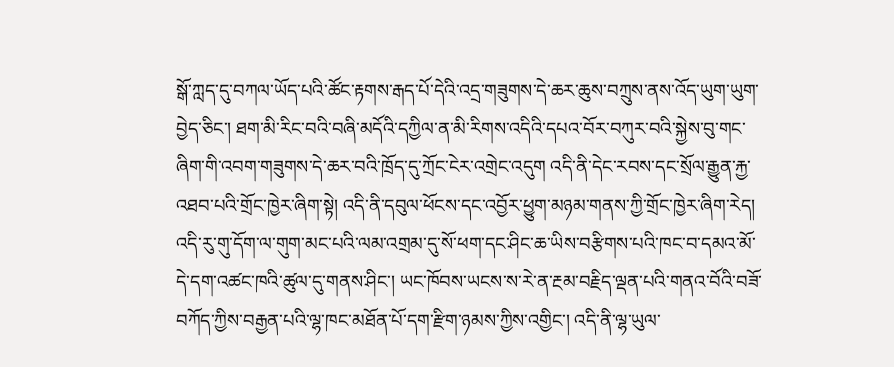སྒོ་ཀླད་དུ་བཀལ་ཡོད་པའི་ཚོང་རྟགས་རྒད་པོ་དེའི་འདྲ་གཟུགས་དེ་ཆར་ཆུས་བཀྲུས་ནས་འོད་ཡུག་ཡུག་བྱེད་ཅིང་། ཐག་མི་རིང་བའི་བཞི་མདོའི་དཀྱིལ་ན་མི་རིགས་འདིའི་དཔའ་བོར་བཀུར་བའི་སྐྱེས་བུ་གང་ཞིག་གི་འབག་གཟུགས་དེ་ཆར་བའི་ཁྲོད་དུ་ཀྲོང་ངེར་འགྲེང་འདུག འདི་ནི་དེང་རབས་དང་སྲོལ་རྒྱུན་རྐྱ་འཐབ་པའི་གྲོང་ཁྱེར་ཞིག་སྟེ། འདི་ནི་དབུལ་ཕོངས་དང་འབྱོར་ཕྱུག་མཉམ་གནས་ཀྱི་གྲོང་ཁྱེར་ཞིག་རེད། འདི་རུ་གུ་དོག་ལ་གུག་མང་པའི་ལམ་འགྲམ་དུ་སོ་ཕག་དང་ཤིང་ཆ་ཡིས་བརྩིགས་པའི་ཁང་བ་དམའ་མོ་དེ་དག་འཚང་ཁའི་ཚུལ་དུ་གནས་ཤིང་། ཡང་ཁོབས་ཡངས་ས་རེ་ན་རྔམ་བརྗིད་ལྡན་པའི་གནའ་བོའི་བཟོ་བཀོད་ཀྱིས་བརྒྱན་པའི་ལྷ་ཁང་མཐོན་པོ་དག་རྫིག་ཉམས་ཀྱིས་འགྱིང་། འདི་ནི་ལྷ་ཡུལ་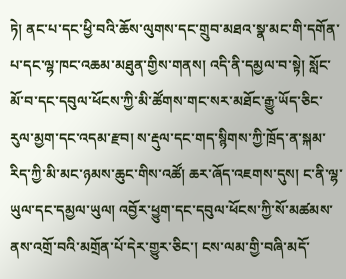ཏེ། ནང་པ་དང་ཕྱི་བའི་ཆོས་ལུགས་དང་གྲུབ་མཐའ་སྣ་མང་གི་དགོན་པ་དང་ལྷ་ཁང་འཆམ་མཐུན་གྱིས་གནས། འདི་ནི་དམྱལ་བ་སྟེ། སློང་མོ་བ་དང་དབུལ་ཕོངས་ཀྱི་མི་ཚོགས་གང་སར་མཐོང་རྒྱུ་ཡོད་ཅིང་རུལ་མྱག་དང་འདམ་རྫབ། ས་རྡུལ་དང་གད་སྙིགས་ཀྱི་ཁྲོད་ན་སྐམ་རིད་ཀྱི་མི་མང་ཉམས་ཆུང་གིས་འཚོ། ཆར་ཞོད་འཇགས་དུས། ང་ནི་ལྷ་ཡུལ་དང་དམྱལ་ཡུལ། འབྱོར་ཕྱུག་དང་དབུལ་ཕོངས་ཀྱི་སོ་མཚམས་ནས་འགྲོ་བའི་མགྲོན་པོ་དེར་གྱུར་ཅིང་། ངས་ལམ་གྱི་བཞི་མདོ་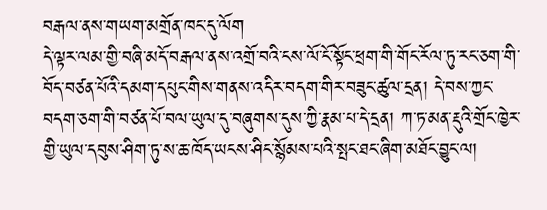བརྒལ་ནས་གཡག་མགྲོན་ཁང་དུ་ལོག
དེ་ལྟར་ལམ་གྱི་བཞི་མདོ་བརྒལ་ནས་འགྲོ་བའི་ངས་ལོ་ངོ་སྟོང་ཕྲག་གི་གོང་རོལ་ཏུ་རང་ཅག་གི་བོད་བཙན་པོའི་དམག་དཔུང་གིས་གནས་འདིར་བདག་གིར་བཟུང་ཚུལ་དྲན། དེ་བས་ཀྱང་བདག་ཅག་གི་བཙན་པོ་བལ་ཡུལ་དུ་བཞུགས་དུས་ཀྱི་རྣམ་པ་དེ་དྲན། ཀ་ཏ་མན་རྡུའི་གྲོང་ཁྱེར་གྱི་ཡུལ་དབུས་ཤིག་ཏུ་ས་ཆ་ཁོད་ཡངས་ཤིང་སྙོམས་པའི་སྤང་ཐང་ཞིག་མཐོང་བྱུང་ལ།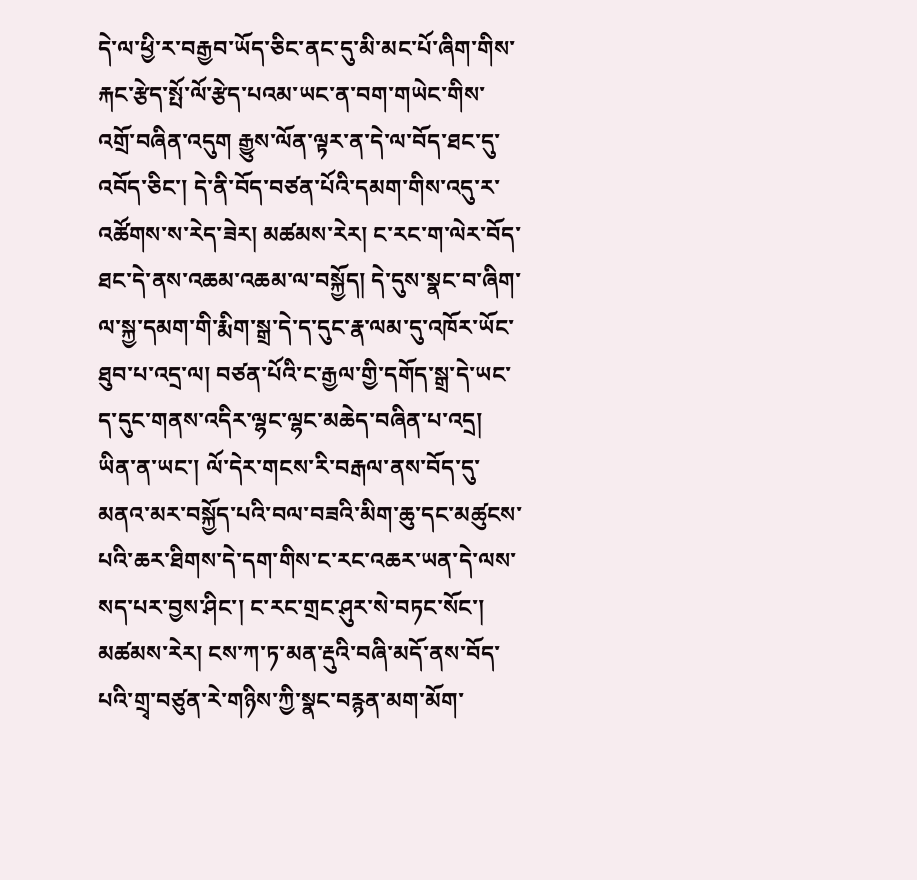དེ་ལ་ཕྱི་ར་བརྒྱབ་ཡོད་ཅིང་ནང་དུ་མི་མང་པོ་ཞིག་གིས་རྐང་རྩེད་སྤོ་ལོ་རྩེད་པའམ་ཡང་ན་བག་གཡེང་གིས་འགྲོ་བཞིན་འདུག རྒྱུས་ལོན་ལྟར་ན་དེ་ལ་བོད་ཐང་དུ་འབོད་ཅིང་། དེ་ནི་བོད་བཙན་པོའི་དམག་གིས་འདུ་ར་འཚོགས་ས་རེད་ཟེར། མཚམས་རེར། ང་རང་ག་ལེར་བོད་ཐང་དེ་ནས་འཆམ་འཆམ་ལ་བསྐྱོད། དེ་དུས་སྣང་བ་ཞིག་ལ་སྐྱ་དམག་གི་རྨིག་སྒྲ་དེ་ད་དུང་རྣ་ལམ་དུ་འཁོར་ཡོང་ཐུབ་པ་འདྲ་ལ། བཙན་པོའི་ང་རྒྱལ་གྱི་དགོད་སྒྲ་དེ་ཡང་ད་དུང་གནས་འདིར་ལྷང་ལྷང་མཆེད་བཞིན་པ་འདྲ། ཡིན་ན་ཡང་། ལོ་དེར་གངས་རི་བརྒལ་ནས་བོད་དུ་མནའ་མར་བསྐྱོད་པའི་བལ་བཟའི་མིག་ཆུ་དང་མཚུངས་པའི་ཆར་ཐིགས་དེ་དག་གིས་ང་རང་འཆར་ཡན་དེ་ལས་སད་པར་བྱས་ཤིང་། ང་རང་གྲང་ཤུར་སེ་བཏང་སོང་། མཚམས་རེར། ངས་ཀ་ཏ་མན་རྡུའི་བཞི་མདོ་ནས་བོད་པའི་གྲྭ་བཙུན་རེ་གཉིས་ཀྱི་སྣང་བརྙན་མག་མོག་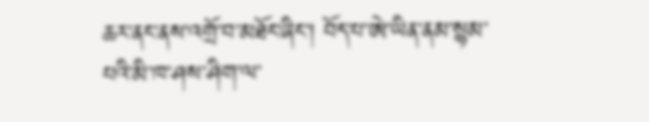ཆར་ནང་ནས་འགྲོ་བ་མཐོང་ཞིང་། བོད་པ་ཨེ་ཡིན་ནམ་སྙམ་པའི་མི་ཁ་ཤས་ཤིག་ལ་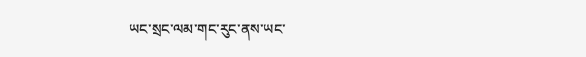ཡང་སྲང་ལམ་གང་རུང་ནས་ཡང་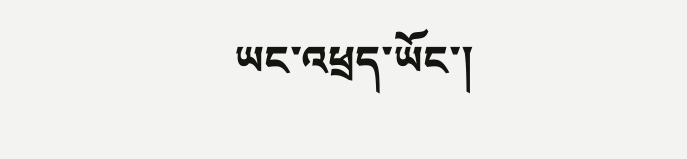ཡང་འཕྲད་ཡོང་།